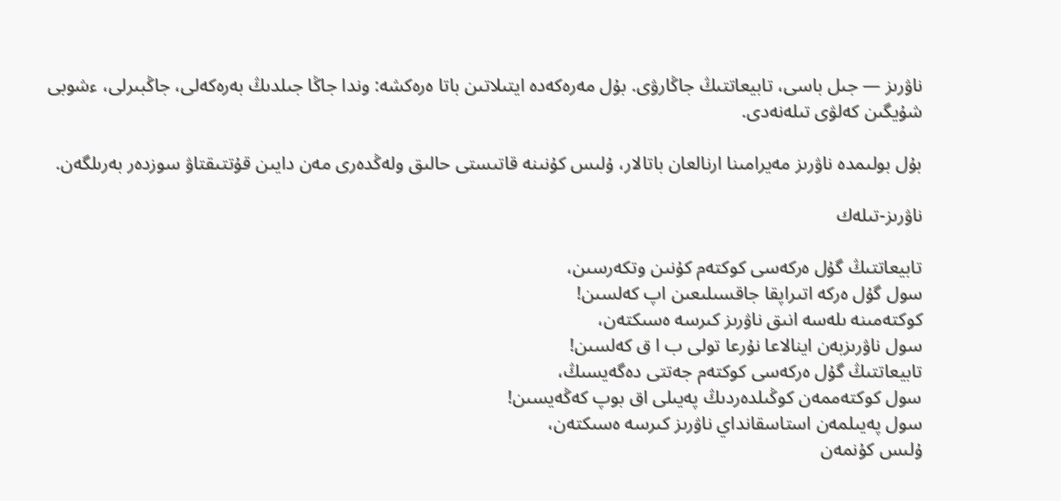ناۋرىز — جىل باسى، تابيعاتتىڭ جاڭارۋى. بۇل مەرەكەدە ايتىلاتىن باتا ەرەكشە: وندا جاڭا جىلدىڭ بەرەكەلى، جاڭبىرلى، ءشوبى شۇيگىن كەلۋى تىلەنەدى.

بۇل بولىمدە ناۋرىز مەيرامىنا ارنالعان باتالار، ۇلىس كۇنىنە قاتىستى حالىق ولەڭدەرى مەن دايىن قۇتتىقتاۋ سوزدەر بەرىلگەن.

ناۋرىز-تىلەك

تابيعاتتىڭ گۇل ەركەسى كوكتەم كۇنىن وتكەرسىن،
سول گۇل ەركە اتىراپقا جاقسىلىعىن اپ كەلسىن!
كوكتەمىنە ىلەسە انىق ناۋرىز كىرسە ەسىكتەن،
سول ناۋرىزبەن اينالاعا نۇرعا تولى ب ا ق كەلسىن!
تابيعاتتىڭ گۇل ەركەسى كوكتەم جەتتى دەگەيسىڭ،
سول كوكتەممەن كوڭىلدەردىڭ پەيىلى اق بوپ كەڭەيسىن!
سول پەيىلمەن استاسقانداي ناۋرىز كىرسە ەسىكتەن،
ۇلىس كۇنمەن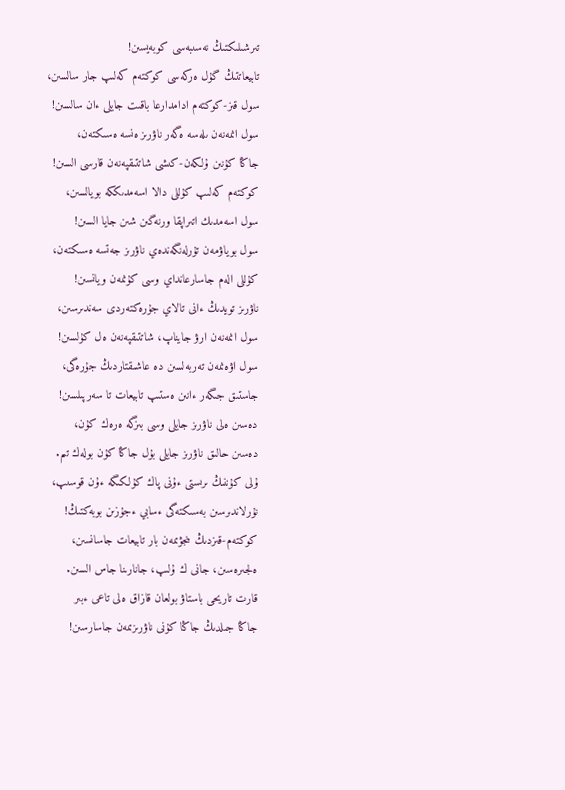تىرشىلىكتىڭ نەسىبەسى كوبەيسىن!
تابيعاتتىڭ گۇل ەركەسى كوكتەم كەلىپ جار سالسىن،
سول قىز-كوكتەم ادامدارعا باقىت جايلى ءان سالسىن!
سول انمەنەن ىلەسە ەگەر ناۋرىز ەنسە ەسىكتەن،
جاڭا كۇنىن ۇلكەن-كىشى شاتتىقپەنەن قارسى السىن!
كوكتەم كەلىپ كۇللى دالا اسەمدىككە بويالسىن،
سول اسەمدىك اتىراپقا ورنەگىن شىن جايا السىن!
سول بوياۋمەن تۇرلەنگەندەي ناۋرىز جەتسە ەسىكتەن،
كۇللى الەم جاسارعانداي وسى كۇنمەن ويانسىن!
ناۋرىز تويدىڭ ءانى تالاي جۇرەكتەردى سەندىرسىن،
سول انمەنەن ارۋ جايناپ، شاتتىقپەنەن ەل كۇلسىن!
سول اۋەنمەن تەربەلسىن دە عاشىقتاردىڭ جۇرەگى،
جاستىق جىگەر ءانىن ەستىپ تابيعات تا سەرپىلسىن!
دەسىن ەلى ناۋرىز جايلى وسى بىزگە ەرەك كۇن،
دەسىن حالىق ناۋرىز جايلى بۇل جاڭا كۇن بولەك تىم.
ۇلى كۇننىڭ ىرىستى ءۇنى پاك كۇلكىگە ءۇن قوسىپ،
نۇرلاندىرسىن بەسىكتەگى ءسابي ءجۇزىن بوبەكتىڭ!
كوكتەم-قىزدىڭ ىنجۋىمەن بار تابيعات جاسانسىن،
ەلجىرەسىن، جانى ك ۇلىپ، جانارىنا جاس السىن.
قارت تاريحى باستاۋ بولعان قازاق ەلى تاعى ءبىر
جاڭا جىلدىڭ جاڭا كۇنى ناۋرىزىمەن جاسارسىن!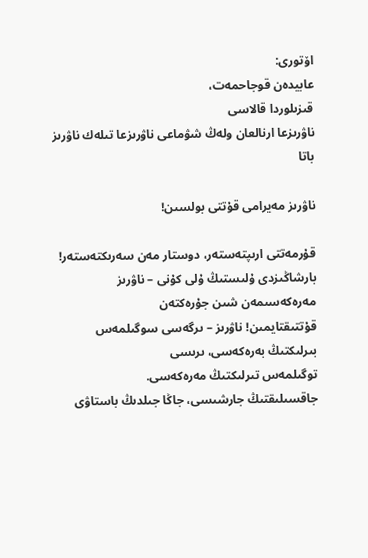اۆتورى:
عابيدەن قوجاحمەت،
قىزىلوردا قالاسى
ناۋرىزعا ارنالعان ولەڭ شۋماعى ناۋرىزعا تىلەك ناۋرىز باتا

ناۋرىز مەيرامى قۇتتى بولسىن!

قۇرمەتتى ارىپتەستەر، دوستار مەن سەرىكتەستەر!
بارشاڭىزدى ۇلىستىڭ ۇلى كۇنى – ناۋرىز مەرەكەسىمەن شىن جۇرەكتەن
قۇتتىقتايمىن! ناۋرىز – ىرگەسى سوگىلمەس بىرلىكتىڭ بەرەكەسى، ىرىسى
توگىلمەس تىرلىكتىڭ مەرەكەسى.
جاقسىلىقتىڭ جارشىسى، جاڭا جىلدىڭ باستاۋى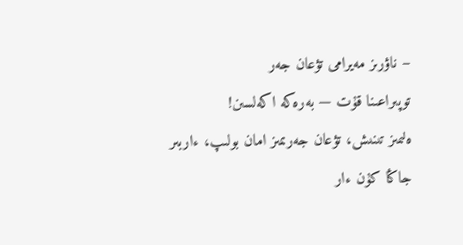– ناۋرىز مەيرامى تۋعان جەر
توپىراعىنا قۇت — بەرەكە اكەلسىن!
ەلىمىز تىنىش، تۋعان جەرىمىز امان بولىپ، ءاربىر جاڭا كۇن ءار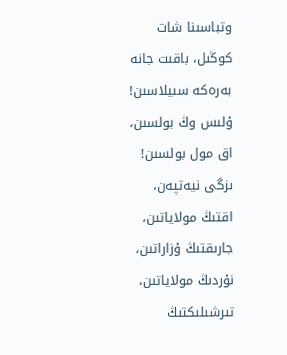وتباسىنا شات
كوڭىل، باقىت جانە بەرەكە سىيلاسىن!
ۇلىس وڭ بولسىن، اق مول بولسىن!
ىزگى نيەتپەن،
اقتىڭ مولاياتىن، جارىقتىڭ ۇزاراتىن، نۇردىڭ مولاياتىن، تىرشىلىكتىڭ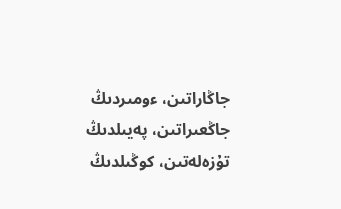جاڭاراتىن، ءومىردىڭ جاڭعىراتىن، پەيىلدىڭ تۇزەلەتىن، كوڭىلدىڭ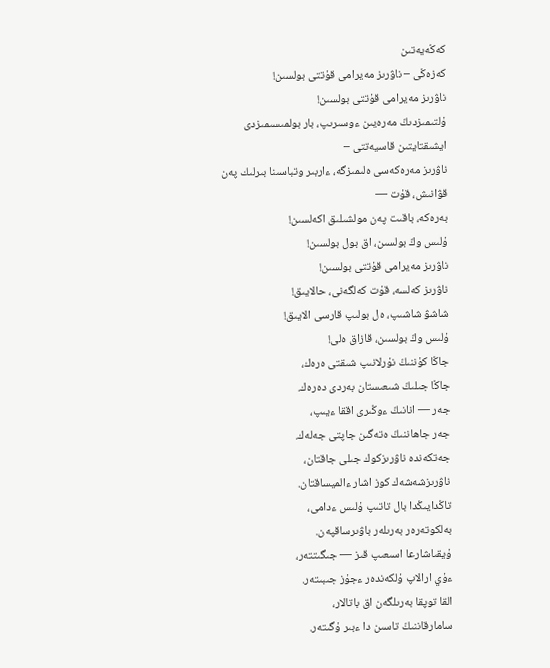كەڭەيەتىن
كەزەڭى – ناۋرىز مەيرامى قۇتتى بولسىن!
ناۋرىز مەيرامى قۇتتى بولسىن!
ۇلتىمىزدىڭ مەرەيىن ءوسىرىپ، بار بولمىسىمىزدى ايشىقتايتىن قاسيەتتى –
ناۋرىز مەرەكەسى ەلىمىزگە، ءاربىر وتباسىنا بىرلىك پەن قۋانىش، قۇت —
بەرەكە، باقىت پەن مولشىلىق اكەلسىن!
ۇلىس وڭ بولسىن، اق بول بولسىن!
ناۋرىز مەيرامى قۇتتى بولسىن!
ناۋرىز كەلسە، قۇت كەلگەنى، حالايىق!
شاشۋ شاشىپ، ەل بولىپ قارسى الايىق!
ۇلىس وڭ بولسىن، قازاق ەلى!
جاڭا كۇننىڭ نۇرلانىپ شىقتى ەرەك،
جاڭا جىلىڭ شىعىستان بەردى دەرەك.
جەر — انانىڭ ءوڭىرى اققا ءيىپ،
جەر جاھاننىڭ ەتەگىن جاپتى جەلەك.
جەتكەندە ناۋرىزكوك جىلى جاقتان،
ناۋرىزشەشەك كوز اشار ءالميساقتان.
تاڭدايىڭدا بال تاتىپ ۇلىس ءدامى،
بەلكوتەرەر بەرىلەر باۋىرساقپەن.
ۇيقىاشارعا اسىعىپ قىز — جىگىتتەر،
ءۇي ارالاپ ۇلكەندەر ءجۇز جىبىتەر.
القا توپقا بەرىلگەن اق باتالار،
سامارقاننىڭ تاسىن دا ءبىر ۇگىتەر.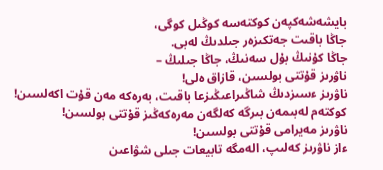بايشەشەكپەن كوكتەسە كوڭىل كوگى،
جاڭا باقىت جەتكىزەر جىلدىڭ لەبى.
جاڭا كۇنىڭ بۇل سەنىڭ، جاڭا جىلىڭ –
ناۋرىز قۇتتى بولسىن، قازاق ەلى!
ناۋرىز ءسىزدىڭ شاڭىراعىڭىزعا باقىت، بەرەكە مەن قۇت اكەلسىن!
كوكتەم لەبىمەن بىرگە كەلگەن مەرەكەڭىز قۇتتى بولسىن!
ناۋرىز مەيرامى قۇتتى بولسىن!
ءاز ناۋرىز كەلىپ، الەمگە تابيعات جىلى شۋاعىن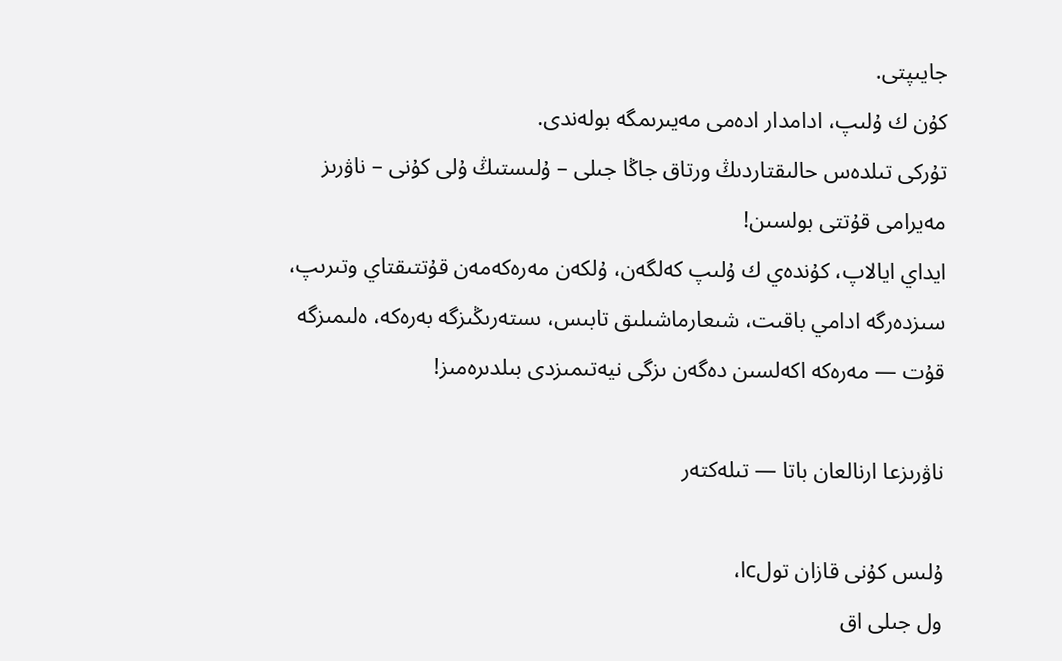جايىپتى.
كۇن ك ۇلىپ، ادامدار ادەمى مەيىرىمگە بولەندى.
تۇركى تىلدەس حالىقتاردىڭ ورتاق جاڭا جىلى – ۇلىستىڭ ۇلى كۇنى – ناۋرىز
مەيرامى قۇتتى بولسىن!
ايداي ايالاپ، كۇندەي ك ۇلىپ كەلگەن، ۇلكەن مەرەكەمەن قۇتتىقتاي وتىرىپ،
سىزدەرگە ادامي باقىت، شىعارماشىلىق تابىس، ىستەرىڭىزگە بەرەكە، ەلىمىزگە
قۇت — مەرەكە اكەلسىن دەگەن ىزگى نيەتىمىزدى بىلدىرەمىز!

ناۋرىزعا ارنالعان باتا — تىلەكتەر

ۇلىس كۇنى قازان تولcا،
ول جىلى اق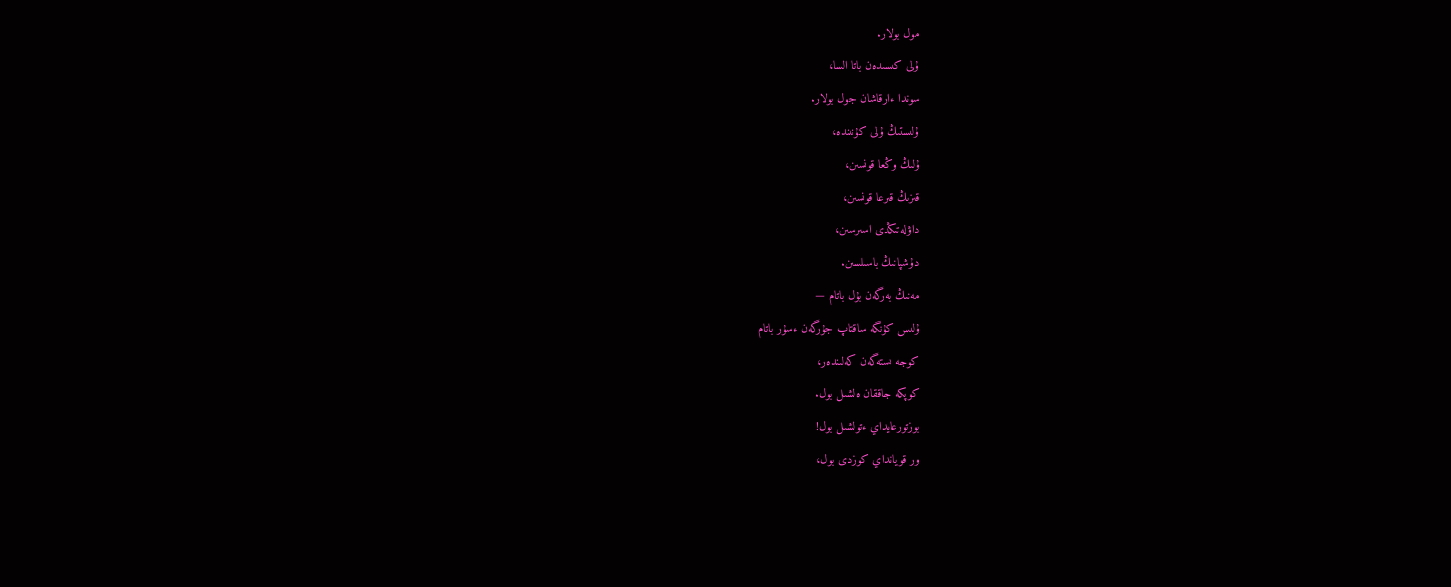مول بولار.
ۇلى كىسىدەن باتا السا،
سوندا ءارقاشان جول بولار.
ۇلىستىڭ ۇلى كۇنىندە،
ۇلىڭ وڭعا قونسىن،
قىزىڭ قىرعا قونسىن،
داۋلەتىڭدى اسىرسىن،
دۇشپانىڭ باسىلسىن.
مەنىڭ بەرگەن بۇل باتام —
ۇلىس كۇنگە ساقتاپ جۇرگەن ءسۇر باتام
كوجە ىستەگەن كەلىندەر،
كوپكە جاققان ەلشىل بول.
بوزتورعايداي ءتولشىل بول!
ور قويانداي كوزدى بول،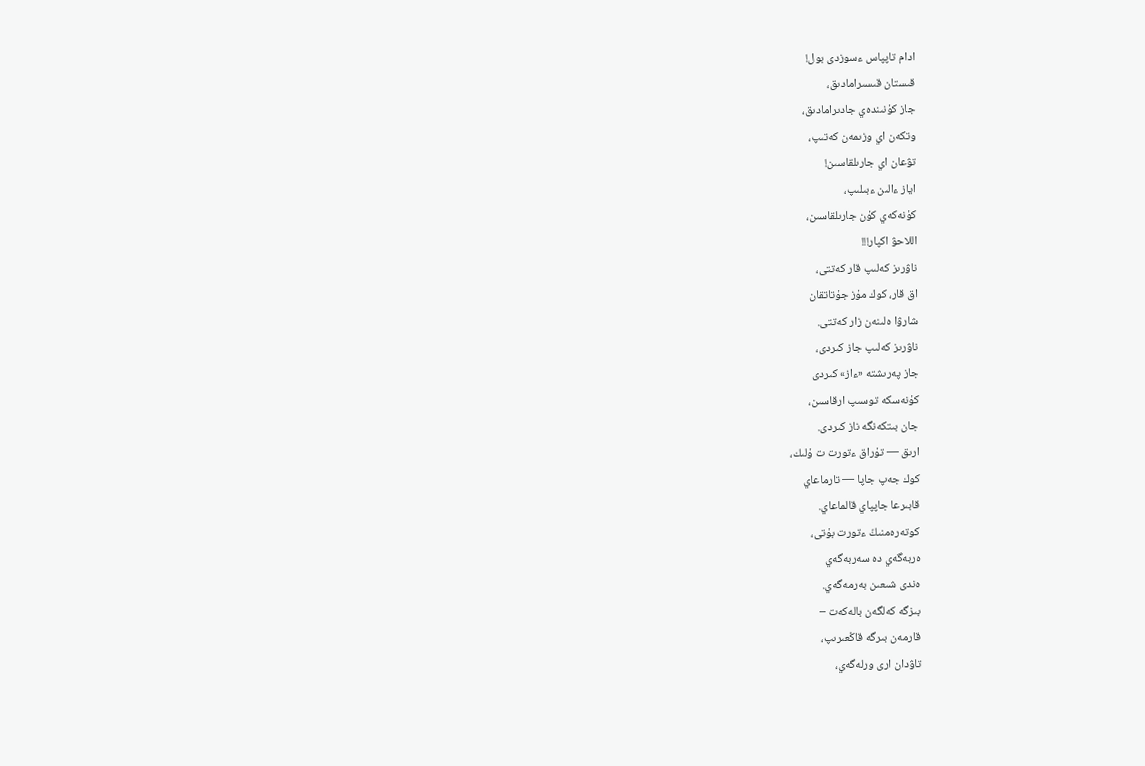ادام تاپپاس ءسوزدى بول!
قىستان قىسىرامادىق،
جاز كۇنىندەي جادىرامادىق،
وتكەن اي وزىمەن كەتىپ،
تۋعان اي جارىلقاسىن!
اياز ءالىن ءبىلىپ،
كۇنەكەي كۇن جارىلقاسىن،
اللاحۋ اكپار!!!
ناۋرىز كەلىپ قار كەتتى،
اق قار، كوك مۇز جۇتاتقان
شارۋا ەلىنەن زار كەتتى.
ناۋرىز كەلىپ جاز كىردى،
جاز پەرىشتە «ءاز» كىردى
كۇنەسكە توسىپ ارقاسىن،
جان بىتكەنگە ناز كىردى.
ارىق — تۇراق ءتورت ت ۇلىك،
كوك جەپ جاپا — تارماعاي
قابىرعا جاپپاي قالماعاي.
كوتەرەمنىڭ ءتورت بۇتى،
ەربەگەي دە سەربەگەي
ەندى شىعىن بەرمەگەي.
بىزگە كەلگەن بالەكەت –
قارمەن بىرگە قاڭعىرىپ،
تاۋدان ارى ورلەگەي،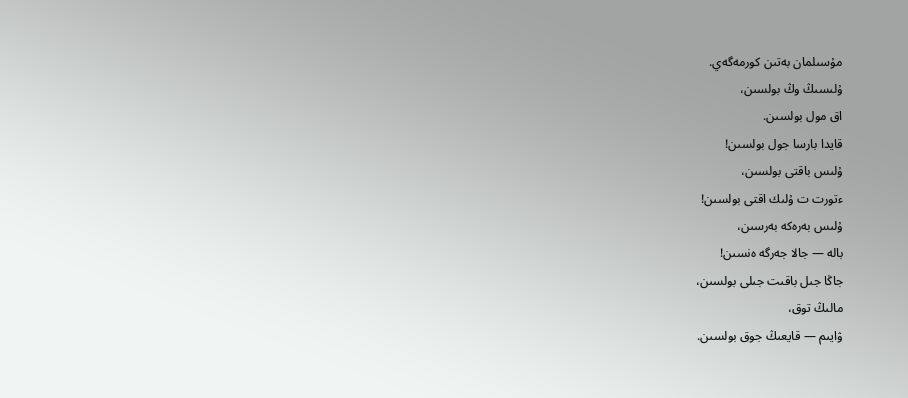مۇسىلمان بەتىن كورمەگەي.
ۇلىسىڭ وڭ بولسىن،
اق مول بولسىن.
قايدا بارسا جول بولسىن!
ۇلىس باقتى بولسىن،
ءتورت ت ۇلىك اقتى بولسىن!
ۇلىس بەرەكە بەرسىن،
بالە — جالا جەرگە ەنسىن!
جاڭا جىل باقىت جىلى بولسىن،
مالىڭ توق،
ۋايىم — قايعىڭ جوق بولسىن.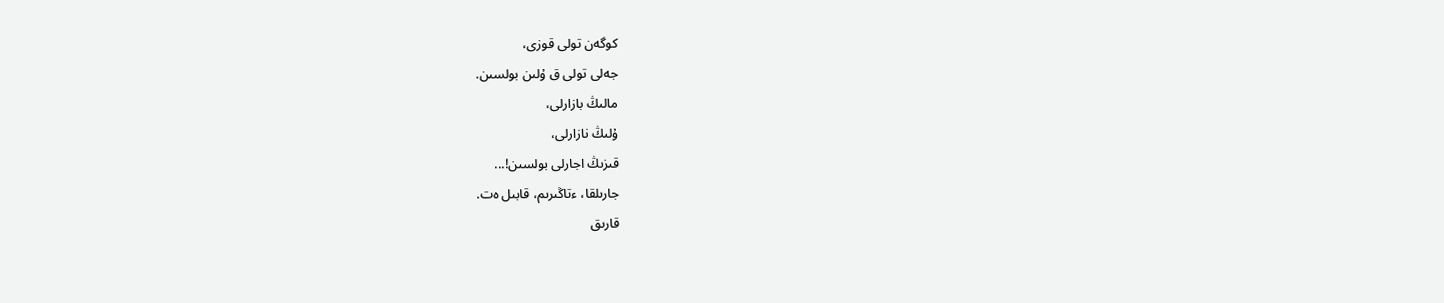كوگەن تولى قوزى،
جەلى تولى ق ۇلىن بولسىن.
مالىڭ بازارلى،
ۇلىڭ نازارلى،
قىزىڭ اجارلى بولسىن!...
جارىلقا، ءتاڭىرىم، قابىل ەت.
قارىق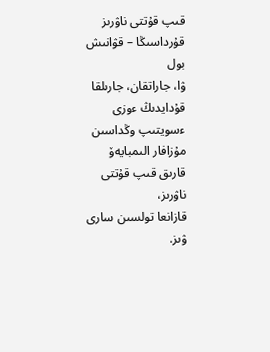قىپ قۇتتى ناۋرىز
قۇرداسىڭا – قۋانىش بول
ۋا، جاراتقان، جارىلقا
قۇدايدىڭ ءوزى ءسويتىپ وڭداسىن
مۇزافار الىمبايەۆ
قارىق قىپ قۇتتى ناۋرىز،
قازانعا تولسىن سارى ۋىز.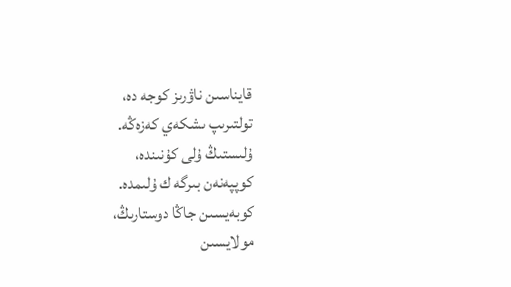قايناسىن ناۋرىز كوجە دە،
تولتىرىپ ىشكەي كەزەڭە.
ۇلىستىڭ ۇلى كۇنىندە،
كوپپەنەن بىرگە ك ۇلىمدە.
كوبەيسىن جاڭا دوستارىڭ،
مولايسىن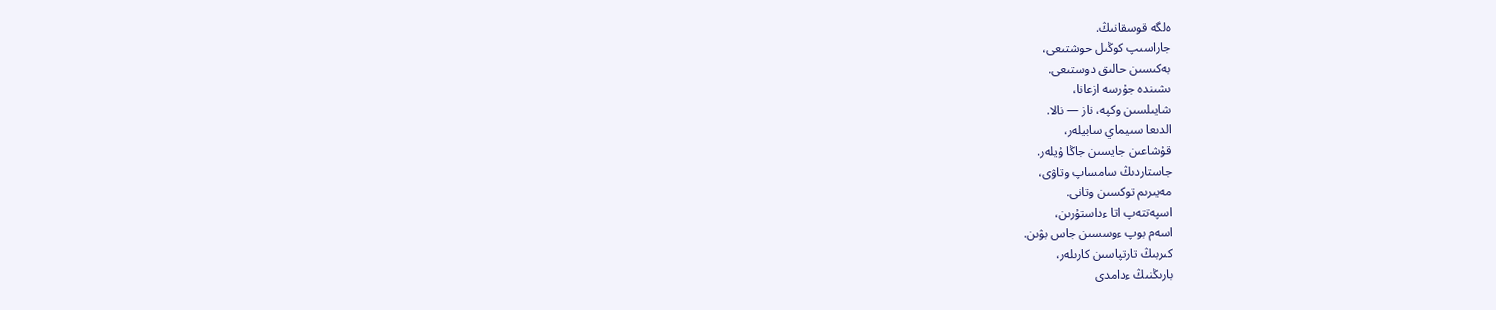ەلگە قوسقانىڭ.
جاراسىپ كوڭىل حوشتىعى،
بەكىسىن حالىق دوستىعى.
ىشىندە جۇرسە ازعانا،
شايىلسىن وكپە، ناز — نالا.
الدىعا سىيماي سابيلەر،
قۇشاعىن جايسىن جاڭا ۇيلەر.
جاستاردىڭ سامساپ وتاۋى،
مەيىرىم توكسىن وتانى.
اسپەتتەپ اتا ءداستۇرىن،
اسەم بوپ ءوسسىن جاس بۋىن.
كىربىڭ تارتپاسىن كارىلەر،
بارىڭنىڭ ءدامدى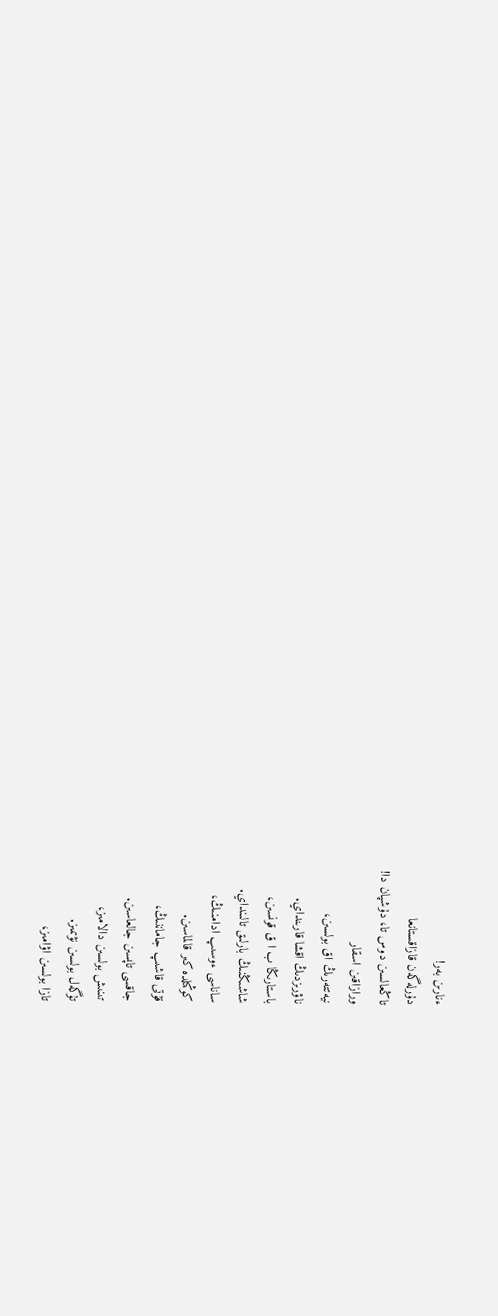ءنارىن بەر!
دۇرلەگەن قازاقستانعا
تاڭعالسىن دوس تا، دۇشپان دا!
ورازاقىن اسقار
نيەتتەرىڭ اق بولسىن،
ناۋرىزدىڭ اقشا قارىنداي.
باستارىڭا ب ا ق قونسىن،
شاشىڭنىڭ بارلىق تالىنداي.
ساناسى ءوسىپ ادامنىڭ،
كوڭىلدە كىر قالماسىن.
قۇتى قاشىپ جاماننىڭ،
جاقسى تاپسىن جالعاسىن.
تىنىش بولسىن دالامىز،
تۇگەل بولسىن نۋىمىز.
تازا بولسىن اۋامىز،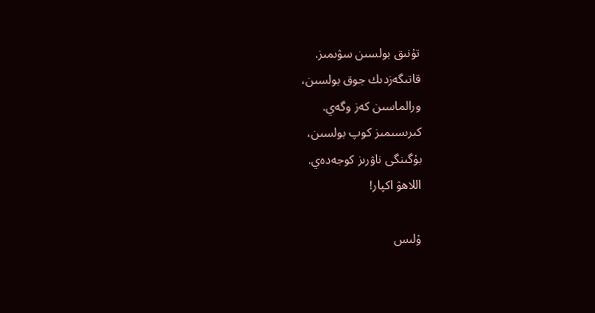تۇنىق بولسىن سۋىمىز.
قاتىگەزدىك جوق بولسىن،
ورالماسىن كەز وگەي.
كىرىسىمىز كوپ بولسىن،
بۇگىنگى ناۋرىز كوجەدەي.
اللاھۋ اكپار!

ۇلىس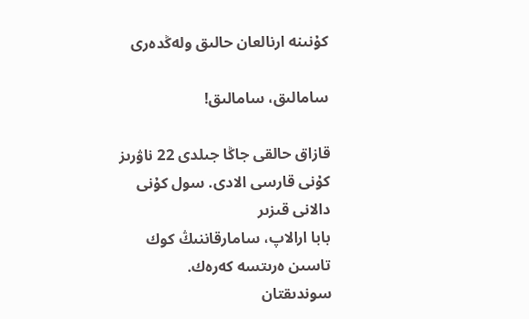كۇنىنە ارنالعان حالىق ولەڭدەرى

سامالىق، سامالىق!

قازاق حالقى جاڭا جىلدى 22 ناۋرىز كۇنى قارسى الادى. سول كۇنى دالانى قىزىر
بابا ارالاپ، سامارقاننىڭ كوك تاسىن ەرىتسە كەرەك. سوندىقتان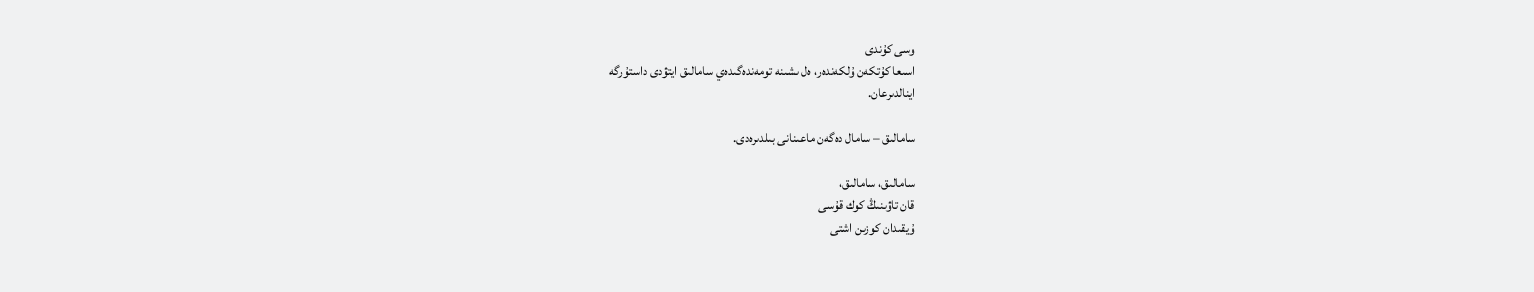وسى كۇندى
اسىعا كۇتكەن ۇلكەندەر، ەل ىشىنە تومەندەگىدەي سامالىق ايتۋدى داستۇرگە
اينالدىرعان.

سامالىق – سامال دەگەن ماعىنانى بىلدىرەدى.

سامالىق، سامالىق،
قان تاۋىنىڭ كوك قۇسى
ۇيقىدان كوزىن اشتى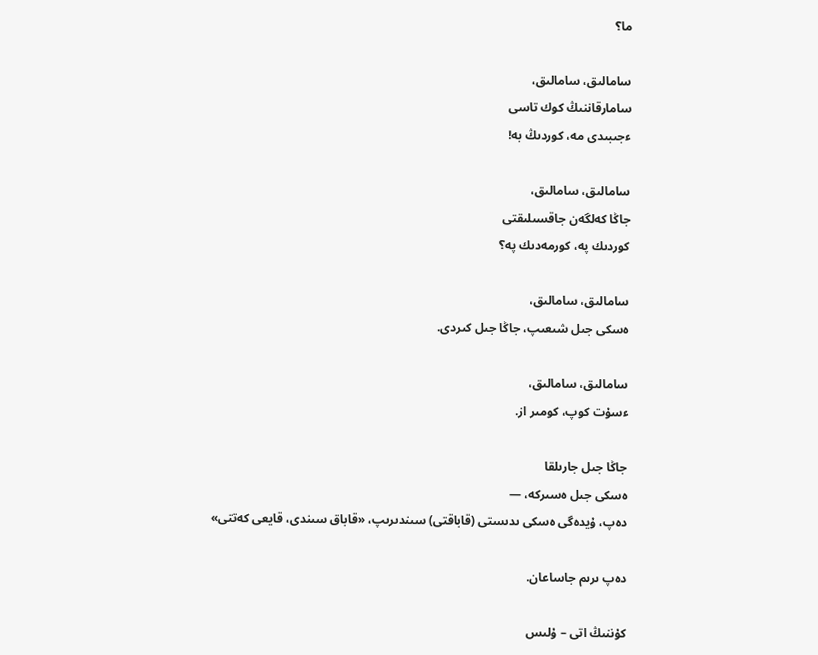ما؟

سامالىق، سامالىق،
سامارقاننىڭ كوك تاسى
ءجىبىدى مە، كوردىڭ بە!

سامالىق، سامالىق،
جاڭا كەلگەن جاقسىلىقتى
كوردىك پە، كورمەدىك پە؟

سامالىق، سامالىق،
ەسكى جىل شىعىپ، جاڭا جىل كىردى.

سامالىق، سامالىق،
ءسۇت كوپ، كومىر از.

جاڭا جىل جارىلقا
ەسكى جىل ەسىركە، —
دەپ، ۇيدەگى ەسكى ىدىستى (قاباقتى) سىندىرىپ، «قاباق سىندى، قايعى كەتتى»

دەپ ىرىم جاساعان.

كۇننىڭ اتى – ۇلىس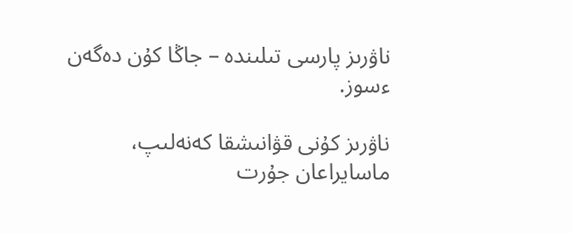ناۋرىز پارسى تىلىندە – جاڭا كۇن دەگەن ءسوز.

ناۋرىز كۇنى قۋانىشقا كەنەلىپ، ماسايراعان جۇرت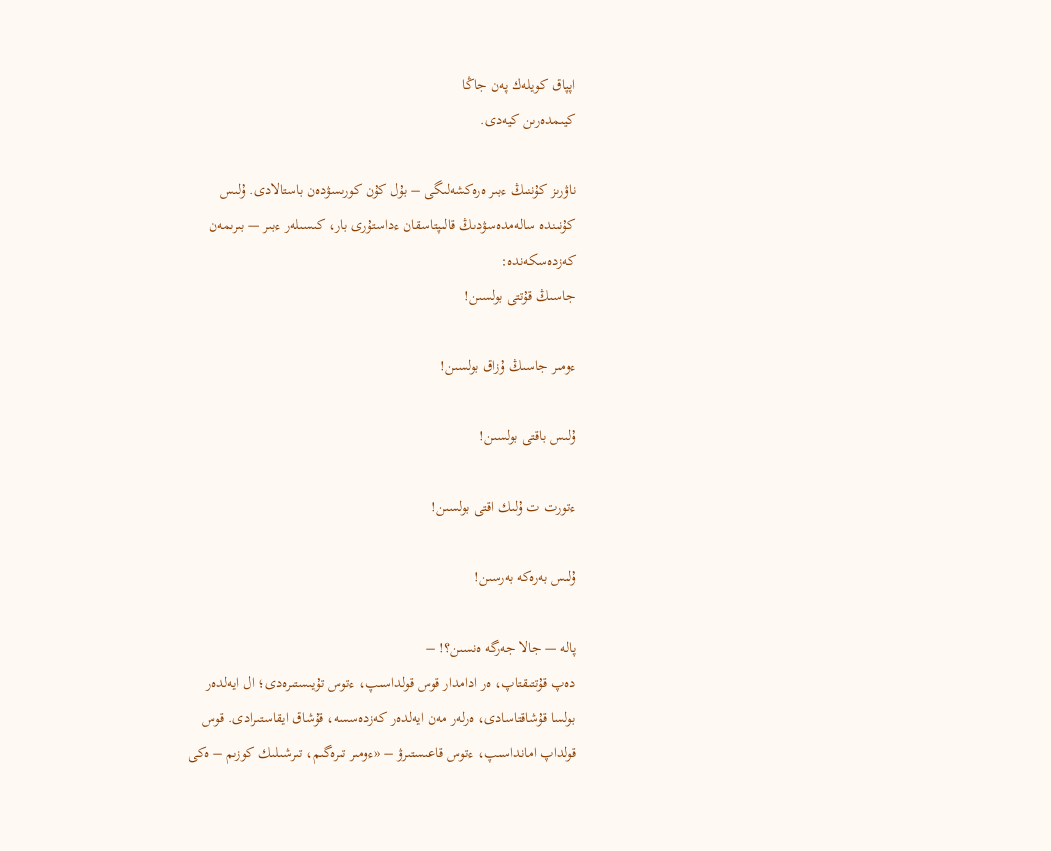اپپاق كويلەك پەن جاڭا
كيىمدەرىن كيەدى.

ناۋرىز كۇننىڭ ءبىر ەرەكشەلىگى – بۇل كۇن كورىسۋدەن باستالادى. ۇلىس
كۇنىندە سالەمدەسۋدىڭ قالىپتاسقان ءداستۇرى بار، كىسىلەر ءبىر — بىرىمەن
كەزدەسكەندە:
جاسىڭ قۇتتى بولسىن!

ءومىر جاسىڭ ۇزاق بولسىن!

ۇلىس باقتى بولسىن!

ءتورت ت ۇلىك اقتى بولسىن!

ۇلىس بەرەكە بەرسىن!

پالە — جالا جەرگە ەنسىن؟! –
دەپ قۇتتىقتاپ، ەر ادامدار قوس قولداسىپ، ءتوس تۇيىستىرەدى؛ ال ايەلدەر
بولسا قۇشاقتاسادى، ەرلەر مەن ايەلدەر كەزدەسسە، قۇشاق ايقاستىرادى. قوس
قولداپ امانداسىپ، ءتوس قاعىستىرۋ – «ءومىر تىرەگىم، تىرشىلىك كوزىم – ەكى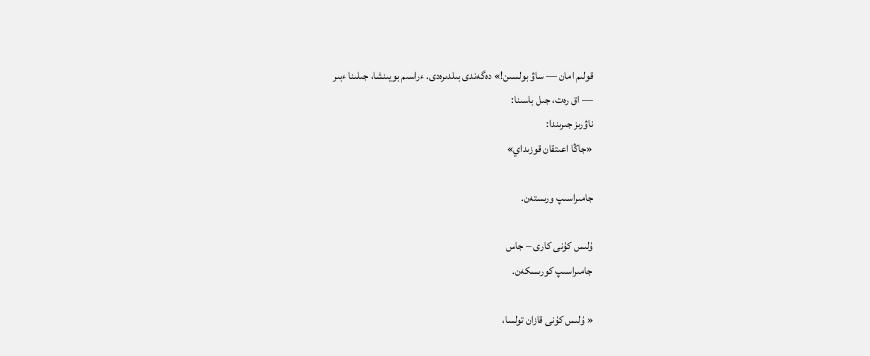قولىم امان — ساۋ بولسىن!» دەگەندى بىلدىرەدى. ءراسىم بويىنشا، جىلىنا ءبىر
— اق رەت، جىل باسىنا:
ناۋرىز جىرىندا:
«جاڭا اعىتقان قوزىداي»

جامىراسىپ ورىستەن.

ۇلىس كۇنى كارى – جاس
جامىراسىپ كورىسكەن.

« ۇلىس كۇنى قازان تولسا،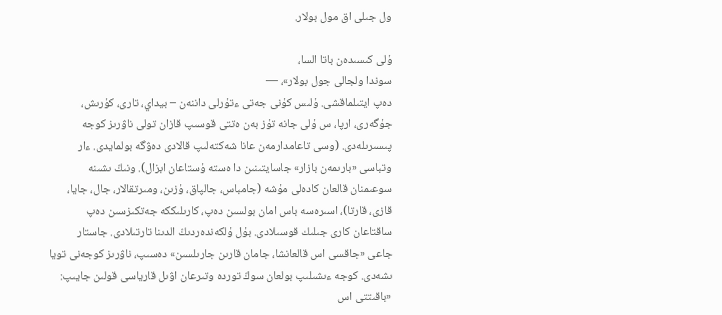ول جىلى اق مول بولار.

ۇلى كىسىدەن باتا السا،
سوندا ولجالى جول بولار»، —
دەپ ايتىلماقشى. ۇلىس كۇنى جەتى ءتۇرلى داننەن – بيداي، تارى، كۇرىش،
جۇگەرى، ارپا، س ۇلى جانە تۇز بەن ەتتى قوسىپ قازان تولى ناۋرىز كوجە
پىسىرىلەدى. (وسى تاعامدارمەن عانا شەكتەلىپ قالادى دەۋگە بولمايدى. ءار
وتباسى «بارىمەن بازار» جاسايتىنىن دا ەستە ۇستاعان ابزال). ونىڭ ىشىنە
سوعىمنان قالعان كادەلى مۇشە (جامباس، جالپاق، ۇزىن، ومىرتقالار، جال، جايا،
قازى، قارتا)، اسىرەسە باس امان بولسىن دەپ، كارىلىككە جەتكىزسىن دەپ
ساقتاعان كارى جىلىك قوسىلادى. بۇل ۇلكەندەردىڭ الدىنا تارتىلادى. جاستار
جاعى «جاقسى اس قالعانشا، جامان قارىن جارىلسىن» دەسىپ، ناۋرىز كوجەنى تويا
ىشەدى. كوجە ءىشىلىپ بولعان سوڭ توردە وتىرعان اۋىل قارياسى قولىن جايىپ:
«باقىتتى اس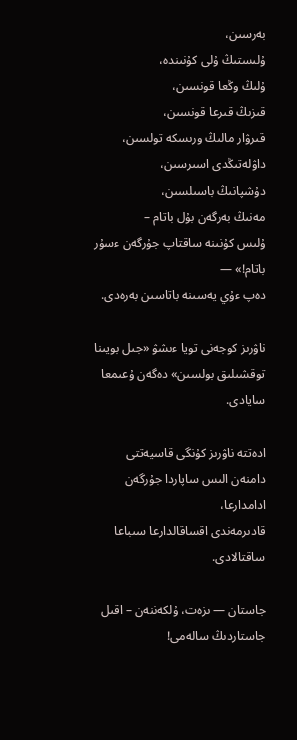بەرسىن،
ۇلىستىڭ ۇلى كۇنىندە،
ۇلىڭ وڭعا قونسىن،
قىزىڭ قىرعا قونسىن،
قىرۋار مالىڭ ورىسكە تولسىن،
داۋلەتىڭدى اسىرسىن،
دۇشپانىڭ باسىلسىن،
مەنىڭ بەرگەن بۇل باتام –
ۇلىس كۇنىنە ساقتاپ جۇرگەن ءسۇر باتام!» —
دەپ ءۇي يەسىنە باتاسىن بەرەدى.

ناۋرىز كوجەنى تويا ءىشۋ «جىل بويىنا توقشىلىق بولسىن» دەگەن ۇعىمعا سايادى.

ادەتتە ناۋرىز كۇنگى قاسيەتتى دامنەن الىس ساپاردا جۇرگەن ادامدارعا،
قادىرمەندى اقساقالدارعا سىباعا ساقتالادى.

جاستان — ىزەت، ۇلكەننەن – اقىل
جاستاردىڭ سالەمى!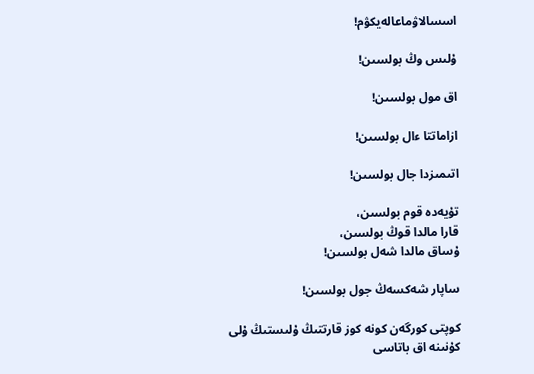اسسالاۋماعالەيكۋم!

ۇلىس وڭ بولسىن!

اق مول بولسىن!

ازاماتتا ءال بولسىن!

اتىمىزدا جال بولسىن!

تۇيەدە قوم بولسىن،
قارا مالدا قوڭ بولسىن،
ۇساق مالدا شەل بولسىن!

ساپار شەكسەڭ جول بولسىن!

كوپتى كورگەن كونە كوز قارتتىڭ ۇلىستىڭ ۇلى كۇنىنە اق باتاسى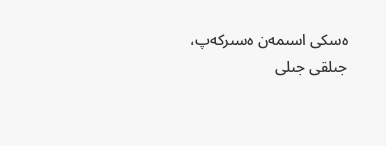ەسكى اسىمەن ەسىركەپ،
جىلقى جىلى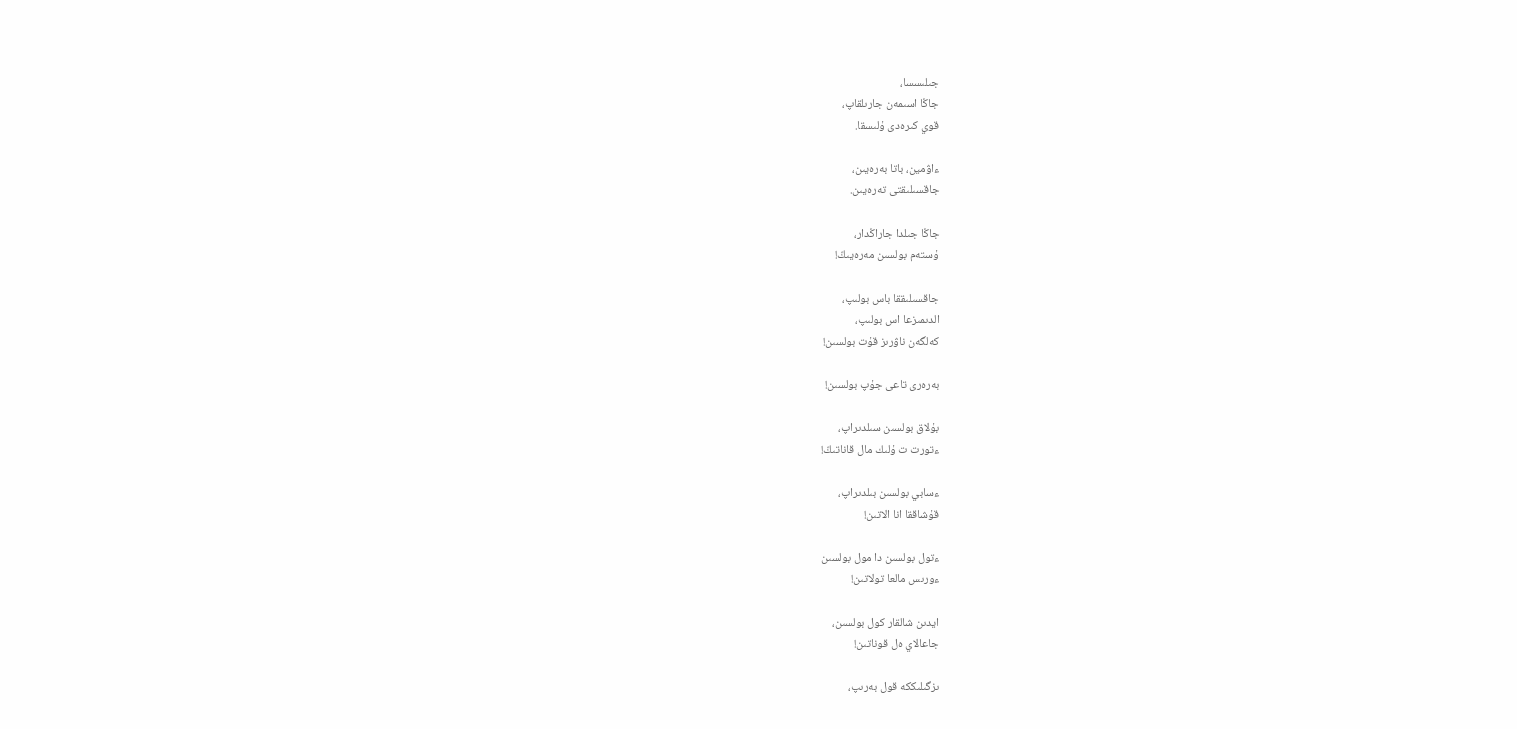جىلىسسا،
جاڭا اسىمەن جارىلقاپ،
قوي كىرەدى ۇلىسقا.

ءاۋمين، باتا بەرەيىن،
جاقسىلىقتى تەرەيىن.

جاڭا جىلدا جاراڭدار،
ۇستەم بولسىن مەرەيىڭ!

جاقسىلىققا باس بولىپ،
الدىمىزعا اس بولىپ،
كەلگەن ناۋرىز قۇت بولسىن!

بەرەرى تاعى جۇپ بولسىن!

بۇلاق بولسىن سىلدىراپ،
ءتورت ت ۇلىك مال قاناتىڭ!

ءسابي بولسىن بىلدىراپ،
قۇشاققا انا الاتىن!

ءتول بولسىن دا مول بولسىن
ءورىس مالعا تولاتىن!

ايدىن شالقار كول بولسىن،
جاعالاي ەل قوناتىن!

ىزگىلىككە قول بەرىپ،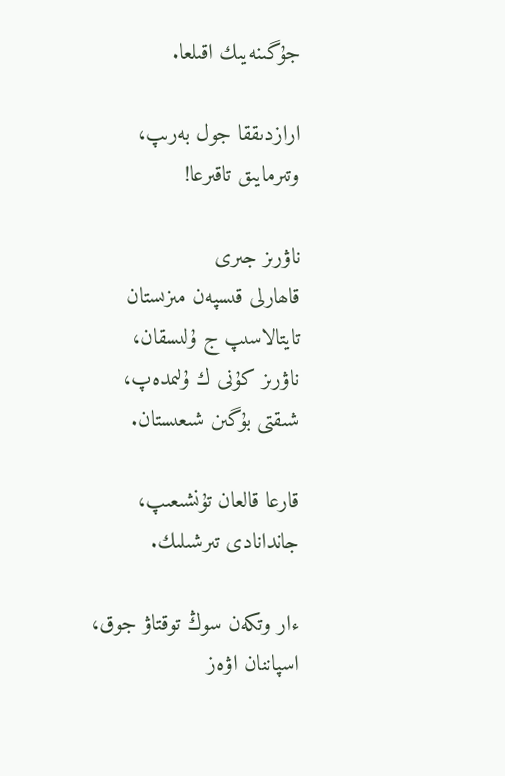جۇگىنەيىك اقىلعا.

ارازدىققا جول بەرىپ،
وتىرمايىق تاقىرعا!

ناۋرىز جىرى
قاھارلى قىسپەن مىزىستان
تايتالاسىپ ج ۇلىسقان،
ناۋرىز كۇنى ك ۇلىمدەپ،
شىقتى بۇگىن شىعىستان.

قارعا قالعان تۇنشىعىپ،
جاندانادى تىرشىلىك.

ءار وتكەن سوڭ توقتاۋ جوق،
اسپاننان اۋەز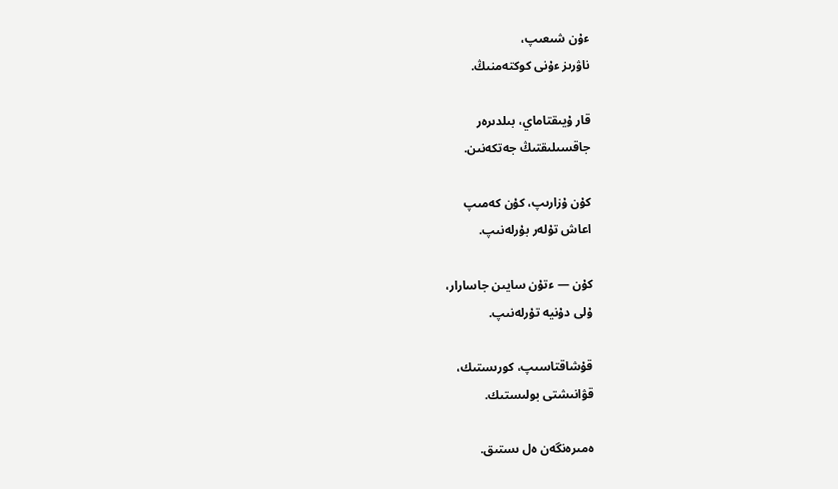ءۇن شىعىپ،
ناۋرىز ءۇنى كوكتەمنىڭ.

قار ۇيىقتاماي، بىلدىرەر
جاقسىلىقتىڭ جەتكەنىن.

كۇن ۇزارىپ، كۇن كەمىپ
اعاش تۇلەر بۇرلەنىپ.

كۇن — ءتۇن سايىن جاسارار،
ۇلى دۇنيە تۇرلەنىپ.

قۇشاقتاسىپ، كورىستىك،
قۋانىشتى بولىستىك.

ەمىرەنگەن ەل ىستىق.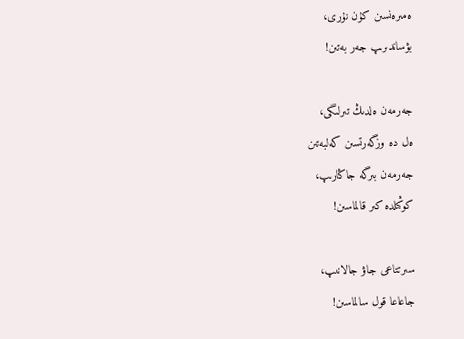ەمىرەنسىن كۇن نۇرى،
بۋساندىرىپ جەر بەتىن!

جەرمەن ەلدىڭ تىرلىگى،
ەل دە وزگەرتسىن كەلبەتىن
جەرمەن بىرگە جاڭارىپ،
كوڭىلدە كىر قالماسىن!

سىرتتاعى جاۋ جالانىپ،
جاعاعا قول سالماسىن!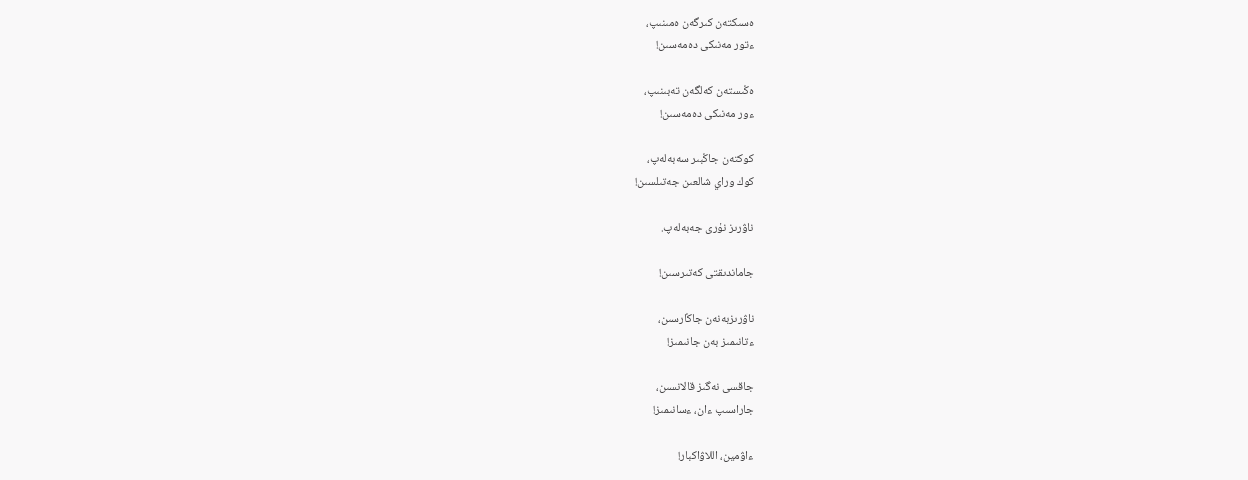ەسىكتەن كىرگەن ەمىنىپ،
ءتور مەنىكى دەمەسىن!

ەڭىستەن كەلگەن تەبىنىپ،
ءور مەنىكى دەمەسىن!

كوكتەن جاڭبىر سەبەلەپ،
كوك وراي شالعىن جەتىلسىن!

ناۋرىز نۇرى جەبەلەپ.

جاماندىقتى كەتىرسىن!

ناۋرىزبەنەن جاڭارسىن،
ءتانىمىز بەن جانىمىز!

جاقسى نەگىز قالانسىن،
جاراسىپ ءان، ءسانىمىز!

ءاۋمين، اللاۋاكبار!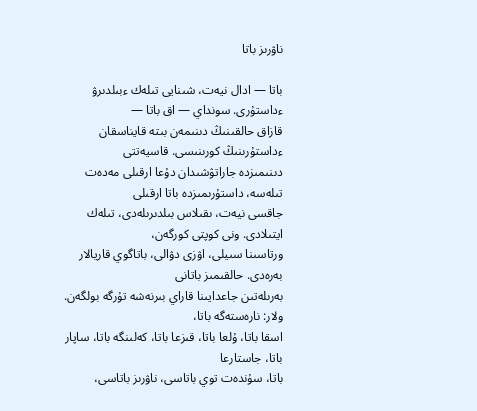ناۋرىز باتا

باتا — ادال نيەت، شىنايى تىلەك ءبىلدىرۋ ءداستۇرى. سونداي — اق باتا —
قازاق حالقىنىڭ دىنىمەن بىتە قايناسقان ءداستۇرىنىڭ كورىنىسى. قاسيەتتى
دىنىمىزدە جاراتۋشىدان دۇعا ارقىلى مەدەت تىلەسە، داستۇرىمىزدە باتا ارقىلى
جاقسى نيەت، ىقىلاس بىلدىرىلەدى، تىلەك ايتىلادى. ونى كوپتى كورگەن،
ورتاسىنا سىيلى، اۋزى دۋالى، باتاگوي قاريالار بەرەدى. حالقىمىز باتانى
بەرىلەتىن جاعدايىنا قاراي بىرنەشە تۇرگە بولگەن. ولار: نارەستەگە باتا،
اسقا باتا، ۇلعا باتا، قىزعا باتا، كەلىنگە باتا، ساپار باتا، جاستارعا
باتا، سۇندەت توي باتاسى، ناۋرىز باتاسى،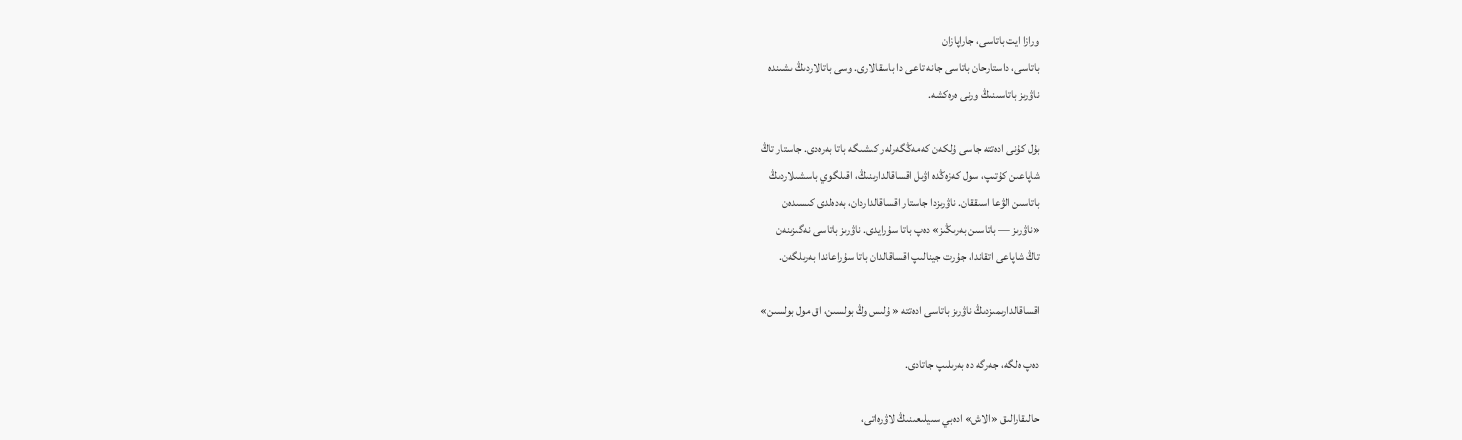ورازا ايت باتاسى، جاراپازان
باتاسى، داستارحان باتاسى جانە تاعى دا باسقالارى. وسى باتالاردىڭ ىشىندە
ناۋرىز باتاسىنىڭ ورنى ەرەكشە.

بۇل كۇنى ادەتتە جاسى ۇلكەن كەمەڭگەرلەر كىشىگە باتا بەرەدى. جاستار تاڭ
شاپاعىن كۇتىپ، سول كەزەڭدە اۋىل اقساقالدارىنىڭ، اقىلگوي باسشىلاردىڭ
باتاسىن الۋعا اسىققان. ناۋرىزدا جاستار اقساقالداردان، بەدەلدى كىسىدەن
«ناۋرىز — باتاسىن بەرىڭىز» دەپ باتا سۇرايدى. ناۋرىز باتاسى نەگىزىنەن
تاڭ شاپاعى اتقاندا، جۇرت جينالىپ اقساقالدان باتا سۇراعاندا بەرىلگەن.

اقساقالدارىمىزدىڭ ناۋرىز باتاسى ادەتتە « ۇلىس وڭ بولسىن، اق مول بولسىن»

دەپ ەلگە، جەرگە دە بەرىلىپ جاتادى.

حالىقارالىق «الاش» ادەبي سىيلىعىنىڭ لاۋرەاتى،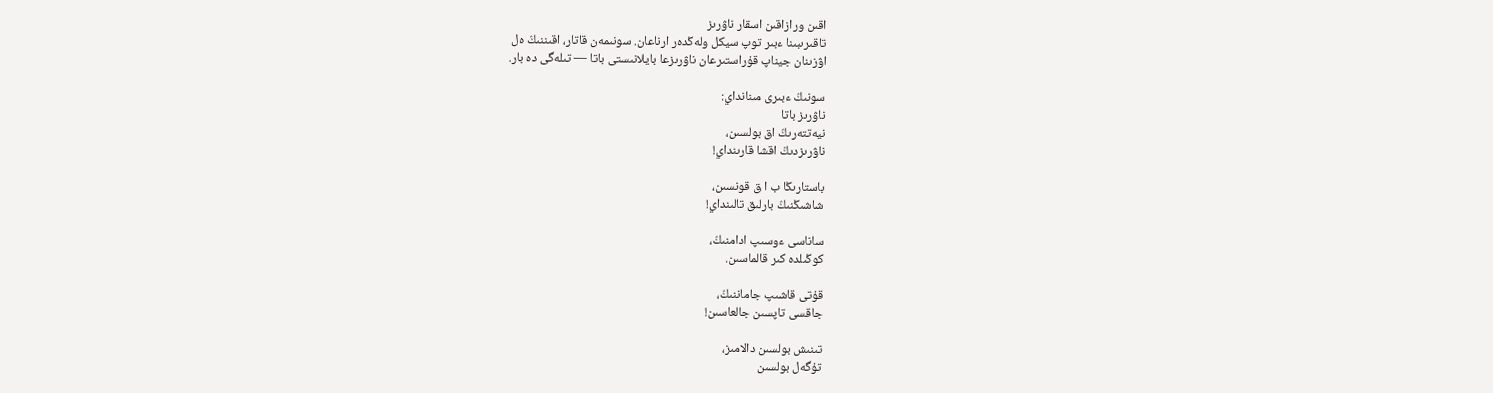اقىن ورازاقىن اسقار ناۋرىز
تاقىرىبىنا ءبىر توپ سيكل ولەڭدەر ارناعان. سونىمەن قاتار، اقىننىڭ ەل
اۋزىنان جيناپ قۇراستىرعان ناۋرىزعا بايلانىستى باتا — تىلەگى دە بار.

سونىڭ ءبىرى مىنانداي:
ناۋرىز باتا
نيەتتەرىڭ اق بولسىن،
ناۋرىزدىڭ اقشا قارىنداي!

باستارىڭا ب ا ق قونسىن،
شاشىڭنىڭ بارلىق تالىنداي!

ساناسى ءوسىپ ادامنىڭ،
كوڭىلدە كىر قالماسىن.

قۇتى قاشىپ جاماننىڭ،
جاقسى تاپسىن جالعاسىن!

تىنىش بولسىن دالامىز،
تۇگەل بولسىن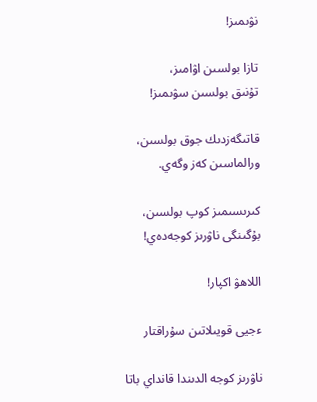نۋىمىز!

تازا بولسىن اۋامىز،
تۇنىق بولسىن سۋىمىز!

قاتىگەزدىك جوق بولسىن،
ورالماسىن كەز وگەي.

كىرىسىمىز كوپ بولسىن،
بۇگىنگى ناۋرىز كوجەدەي!

اللاھۋ اكپار!

ءجيى قويىلاتىن سۇراقتار

ناۋرىز كوجە الدىندا قانداي باتا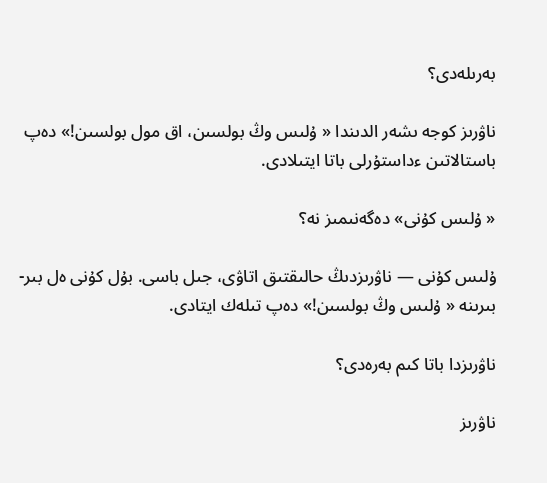بەرىلەدى؟

ناۋرىز كوجە ىشەر الدىندا « ۇلىس وڭ بولسىن، اق مول بولسىن!» دەپ باستالاتىن ءداستۇرلى باتا ايتىلادى.

« ۇلىس كۇنى» دەگەنىمىز نە؟

ۇلىس كۇنى — ناۋرىزدىڭ حالىقتىق اتاۋى، جىل باسى. بۇل كۇنى ەل بىر-بىرىنە « ۇلىس وڭ بولسىن!» دەپ تىلەك ايتادى.

ناۋرىزدا باتا كىم بەرەدى؟

ناۋرىز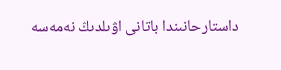داستارحانىندا باتانى اۋىلدىڭ نەمەسە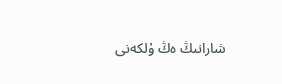شارانىڭ ەڭ ۇلكەنى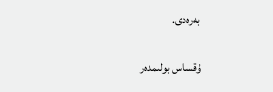بەرەدى.

ۇقساس بولىمدەر